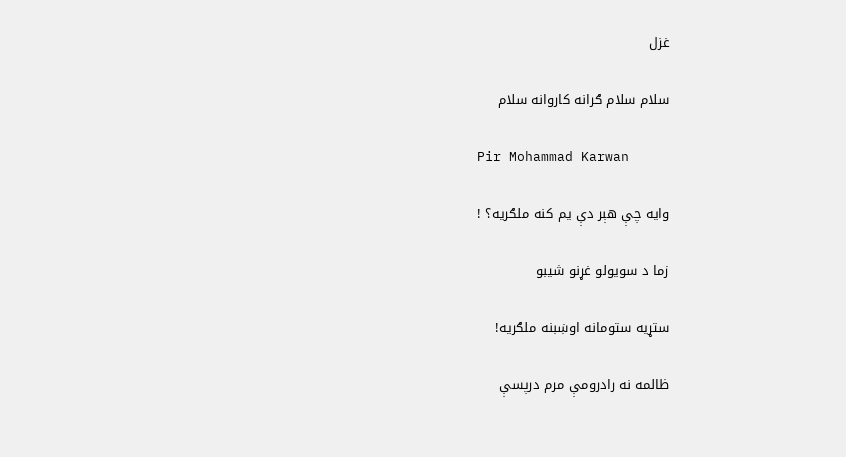غزل

سلام سلام ګرانه کاروانه سلام

Pir Mohammad Karwan

وایه چې هېر دې یم کنه ملګریه؟ !

زما د سویولو غړنو شیبو

ستړیه ستومانه اوښبنه ملګریه!

ظالمه نه رادرومې مرم درپسې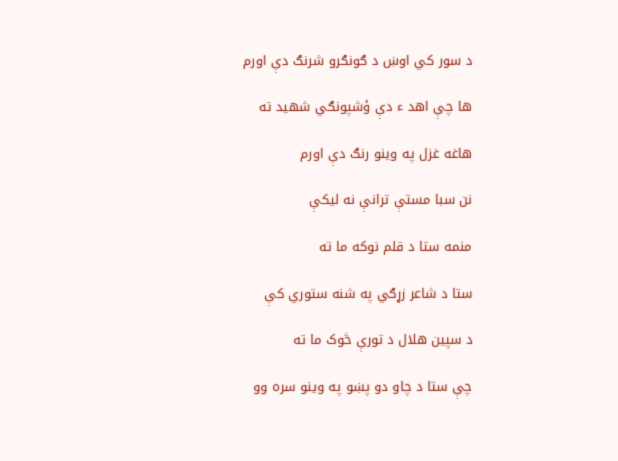د سور کي اوښ د ګونګرو شرنګ دې اورم

ها چې اهد ء دې ؤشپونګي شهید ته

هاغه غزل په وینو رنګ دې اورم

نن سبا مستې ترانې نه لیکې

منمه ستا د قلم نوکه ما ته

ستا د شاعر زړګي په شنه ستوري کې

د سپین هلال د تورې څوک ما ته

چې ستا د چاو دو پښو په وینو سره وو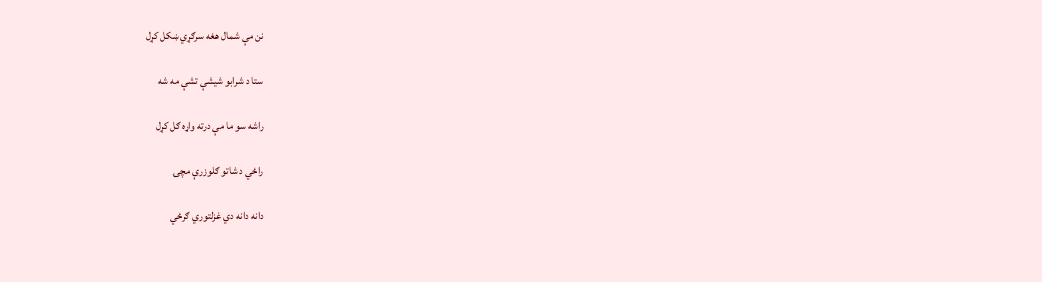نن مې شمال هغه سرګړي ښکل کړل

ستا د شرابو شیشې تشې مه شه

راشه سو ما مې درته واړه ګل کړل

راځي د شاتو ګلوزرې مچۍ

دانه دانه دي غزلتوري ګرځي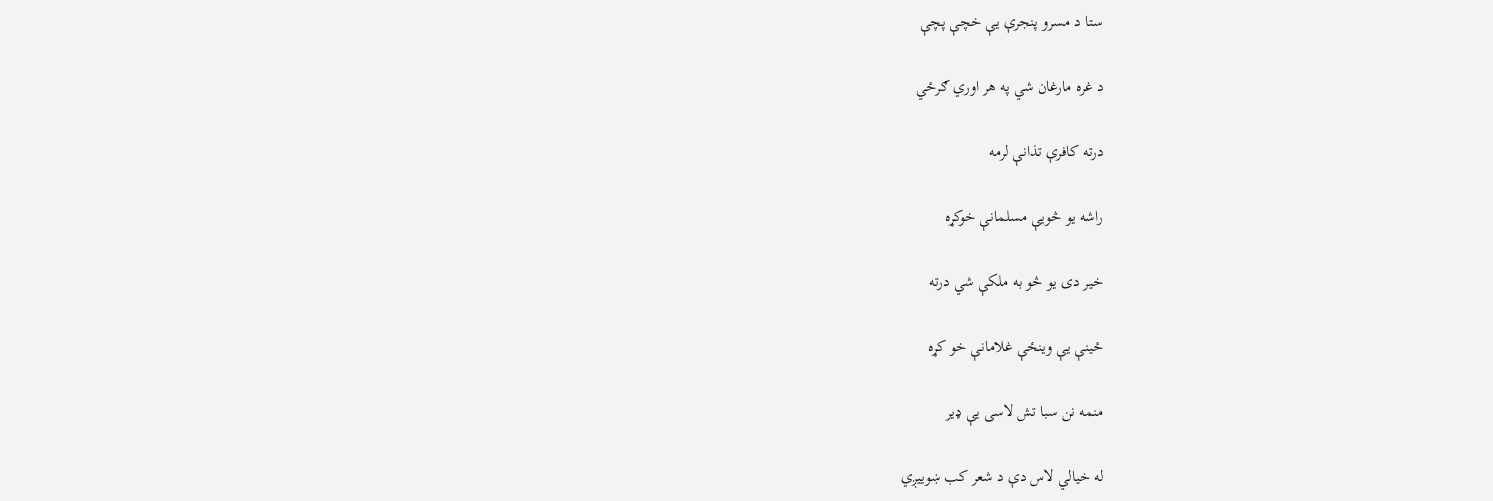ستا د مسرو پنجرې یې خچې پچې

د غره مارغان شي په هر اوري ګرځي

درته کافرې تذانې لرمه

راشه یو څویې مسلمانې خوکړه

خیر دی یو څو به ملکې شي درته

ځینې یې وینځې غلامانې خو کړه

منمه نن سبا تش لاسی یې ډیر

له خیالي لاس دې د شعر کب ښوییږي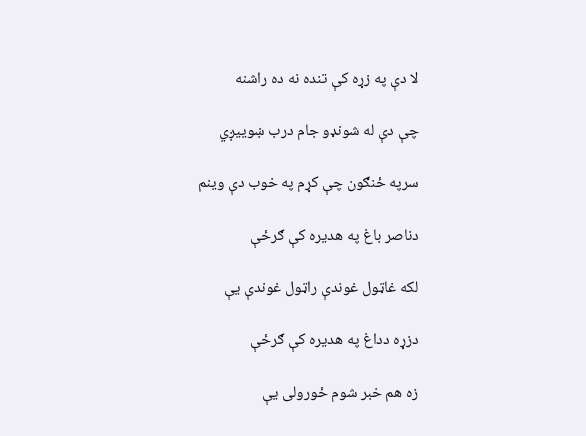لا دې په زړه کې تنده نه ده راشنه

چې دې له شونډو جام درب ښوییږي

سرپه ځنګون چې کړم په خوب دې وینم

دناصر باغ په هدیره کې ګرځې

لکه غاټول غوندې راټول غوندې یې

دزړه دداغ په هدیره کې ګرځې

زه هم خبر شوم ځورولی یې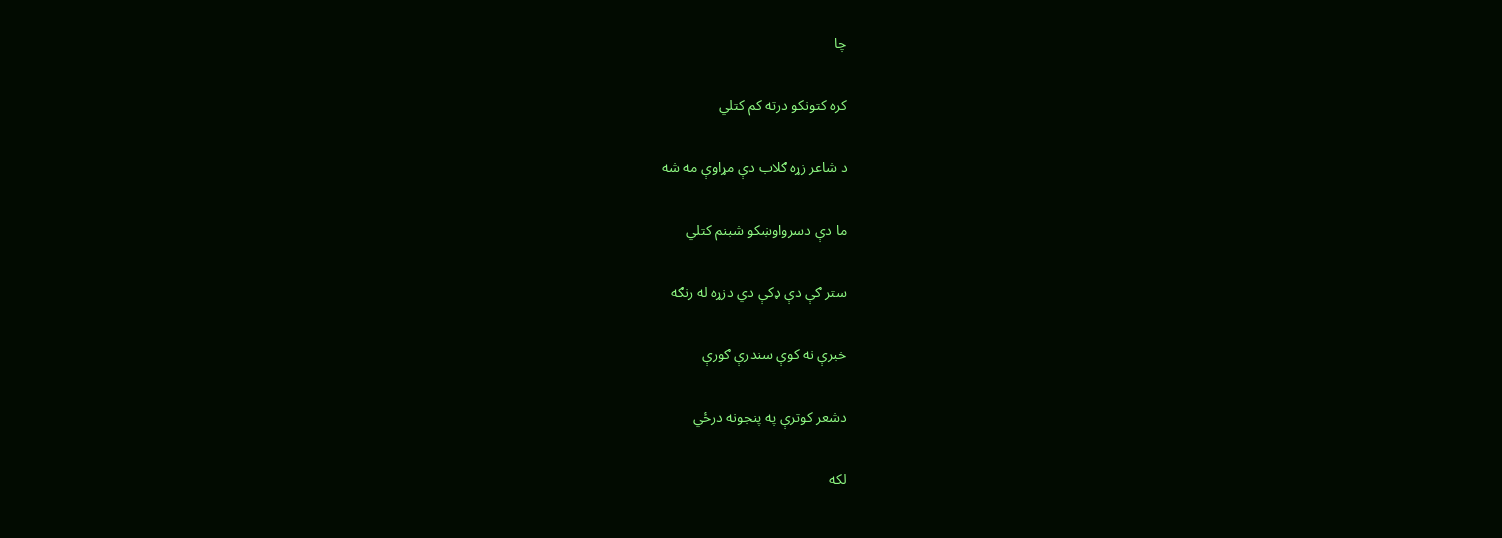چا

کره کتونکو درته کم کتلي

د شاعر زړه ګلاب دې مړاوې مه شه

ما دې دسرواوښکو شبنم کتلي

ستر ګې دې ډکې دي دزړه له رنګه

خبرې نه کوې سندرې ګورې

دشعر کوترې په پنجونه درځي

لکه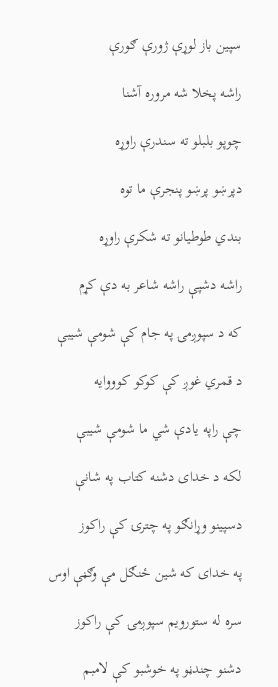سپین باز لوړې ژورې ګورې

راشه پخلا شه مروره آشنا

چوپو بلبلو ته سندرې راوړه

دپرښو پرښو پنجرې ما توه

بندي طوطیانو ته شکرې راوړه

راشه دشپې راشه شاعر به دې کړم

که د سپوږمۍ په جام کې شومې شیبې

د قمري غوږ کې کوکو کوووایه

چې راپه یادې شي ما شومې شیبې

لکه د خدای دشنه کتاب په شانې

دسپینو وړانګو په چترۍ کې راکوز

په خدای که شین ځنګل مې وګڼې اوس

سره له ستورویم سپوږمۍ کې راکوز

دشنو چندڼو په خوشبو کې لامبم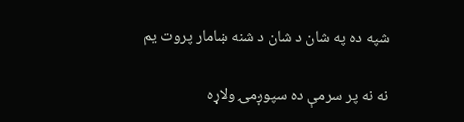شپه ده په شان د شان د شنه ښامار پروت یم

نه نه پر سرمې ده سپوږمۍ ولاړه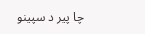چا پیر د سپینو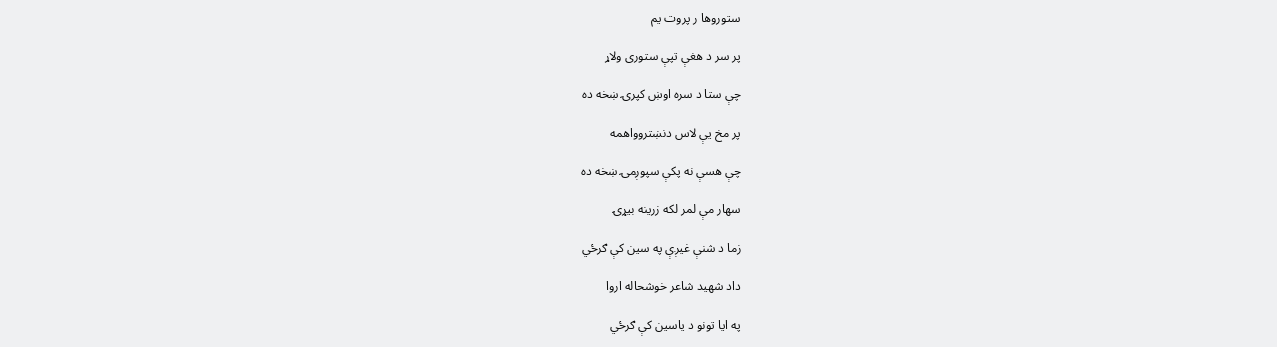ستوروها ر پروت یم

پر سر د هغې تپې ستوری ولاړ

چې ستا د سره اوښ کپرۍ ښخه ده

پر مخ یې لاس دنښتروواهمه

چې هسې نه پکې سپوږمۍ ښخه ده

سهار مې لمر لکه زرینه بیړۍ

زما د شنې غیږې په سین کې ګرځي

داد شهید شاعر خوشحاله اروا

په ایا تونو د یاسین کې ګرځي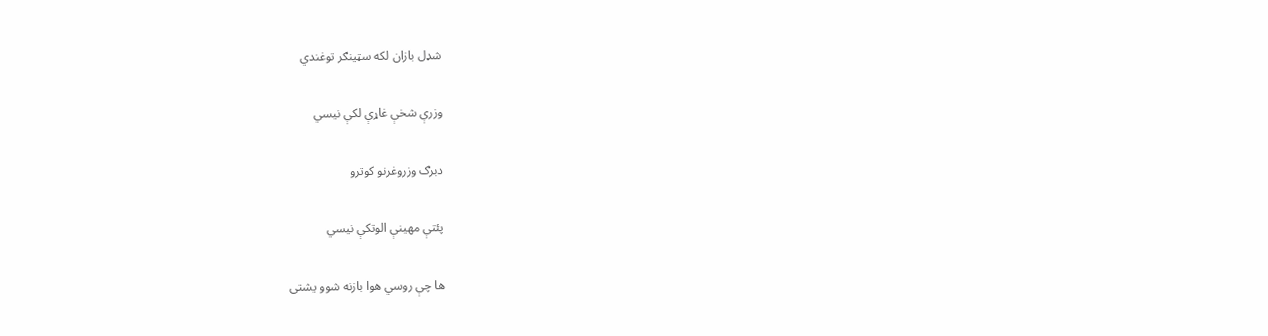شډل بازان لکه سټینګر توغندي

وزرې شخې غاړې لکې نیسي

دبرګ وزروغرنو کوترو

پئتې مهینې الوتکې نیسي

ها چې روسي هوا بازنه شوو یشتی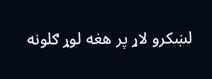لښکرو لاړ پر هغه لوړ ګلونه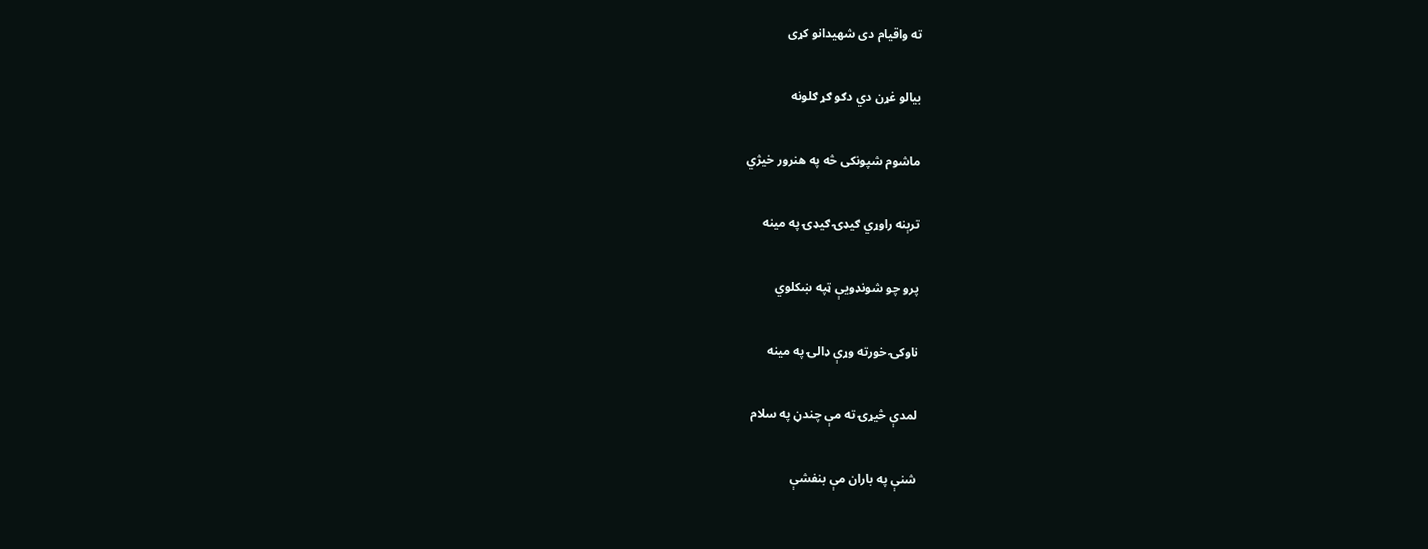ته واقیام دی شهیدانو کړی

بیالو غړن دي دګو ګړ ګلونه

ماشوم شپونکی څه په هنرور خیژي

ترېنه راوړي ګیډۍ ګیډۍ په مینه

پرو چو شونډویې ټپه ښکلوي

ناوکۍ خورته وړې ډالۍ په مینه

لمدې څیړۍ ته مې چندڼ په سلام

شنې په باران مې بنفشې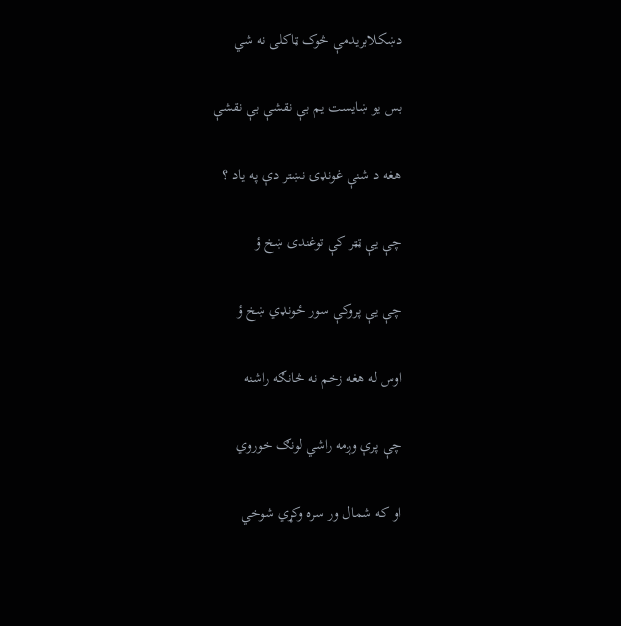دښکلابریدمې څوک ټاکلی نه شي

بس یو ښایست یم بې نقشې بې نقشې

هغه د شنې غونډۍ نښتر دې په یاد ؟

چې یې ټټر کې توغندی ښخ ؤ

چې یې پروکې سور ځونډي ښخ ؤ

اوس له هغه زخم نه څانګه راشنه

چې پرې وږمه راشي لونګ خوروي

او که شمال ور سره وکړي شوخي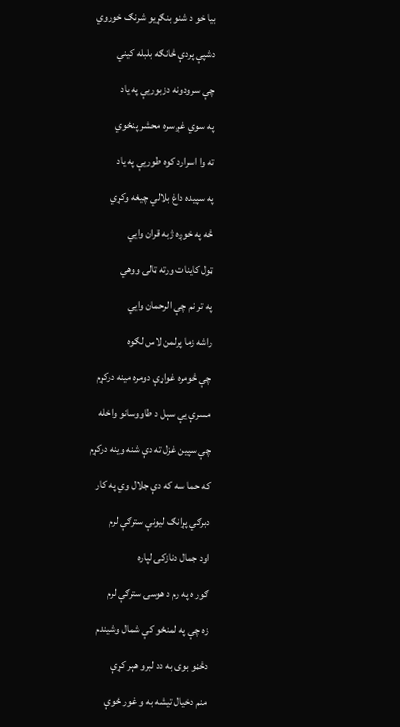بیا خو د شنو بنګړیو شرنګ خوروي

دشپې پردې څانګه بلبله کیني

چې سرودونه دزبوریې په یاد

په سوي غږ سره محشر پنځوي

ته وا اسرارد کوه طوریې په یاد

په سپیده داغ بلالي چیغه وکړي

څه په خوږه ژبه قران وایي

ټول کاینات ورته ټالۍ ووهي

په تر نم چې الرحمان وایي

راشه زما پرلمن لاس لګوه

چې څومره غواړې دومره مینه درکړم

مسرې یې سېل د طاووسانو واخله

چې سپین غزل ته دې شنه وینه درکړم

که حما سه که دې جلال وي په کار

دبرګي پړانګ لیونې سترګې لرم

اود جمال دنازکۍ لپاره

ګور ه په رم د هوسۍ سترګې لرم

زه چې په لمنځو کې شمال وشیندم

دڅڼو بوی به دد لبرو هېر کړې

منم دخیال تیشه به و غور ځوې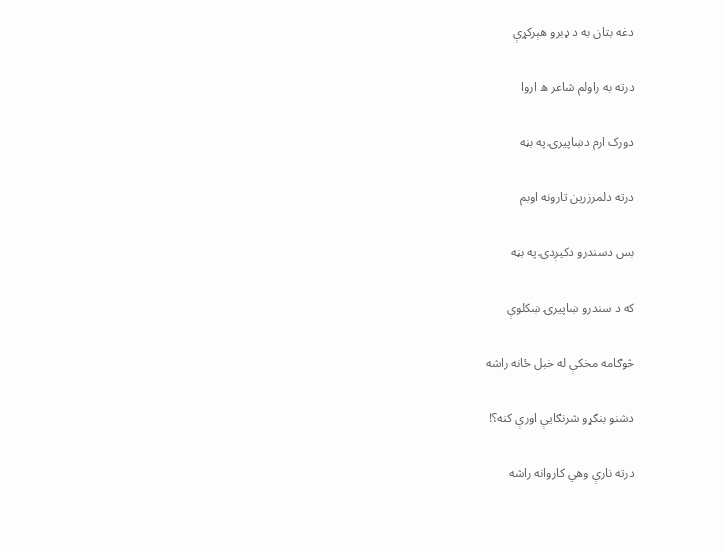دغه بتان به د ډبرو هېرکړې

درته به راولم شاعر ه اروا

دورک ارم دښاپیرۍ په بڼه

درته دلمرزرین تارونه اوبم

بس دسندرو دکیږدۍ په بڼه

که د سندرو ښاپیرۍ ښکلوې

څوګامه مخکې له خبل ځانه راشه

دشنو بنګړو شرنګایې اورې کنه؟!

درته نارې وهي کاروانه راشه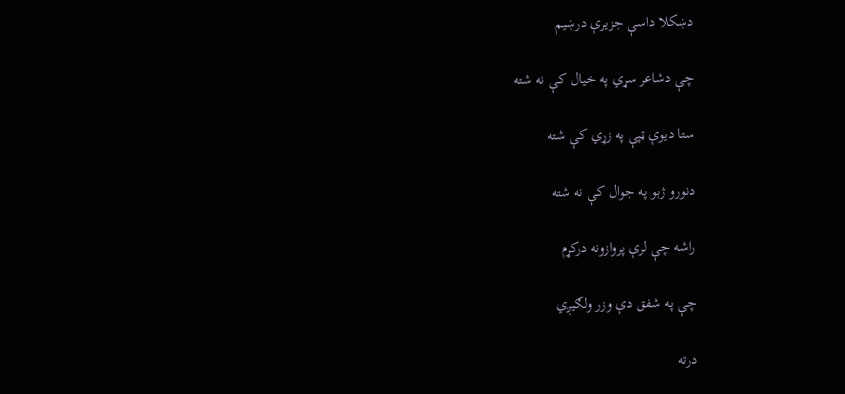دښکلا داسې جزیرې درښیم

چې دشاعر سړي په خیال کې نه شته

ستا دیوې ټپې په زړي کې شته

دنورو ژبو په جوال کې نه شته

راشه چې لرې پروازونه درکړم

چې په شفق دې وزر ولګیږي

درته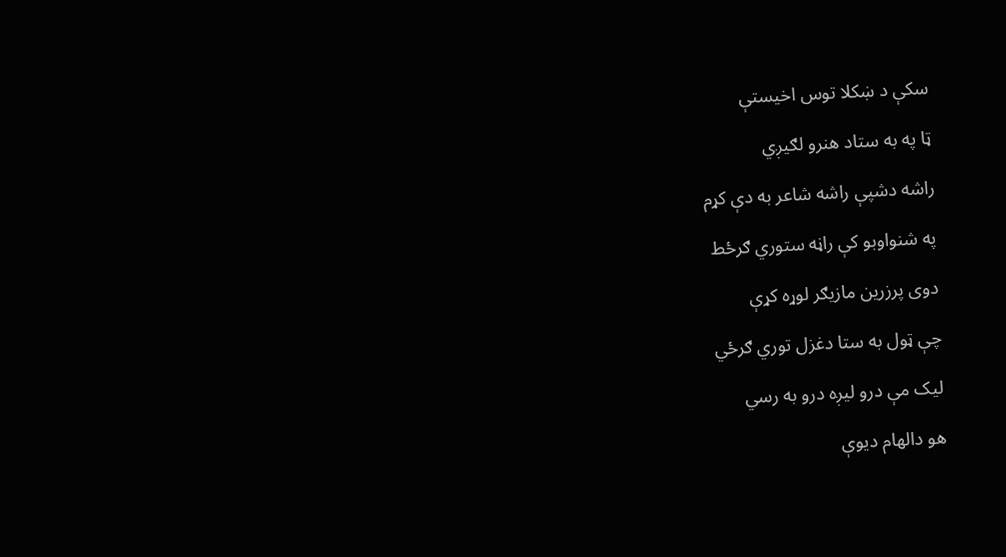سکې د ښکلا توس اخیستې

ټا په به ستاد هنرو لګیږي

راشه دشپې راشه شاعر به دې کړم

په شنواوبو کې راڼه ستوري ګرځط

دوی پرزرین مازیګر لوړه کړې

چې ټول به ستا دغزل توري ګرځي

لیک مې درو لیږه درو به رسي

هو دالهام دیوې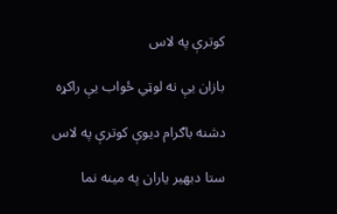کوترې په لاس

بازان یې نه لوټي ځواب يې راکړه

دشنه باګرام دیوې کوترې په لاس

ستا دبهیر یاران په مینه نما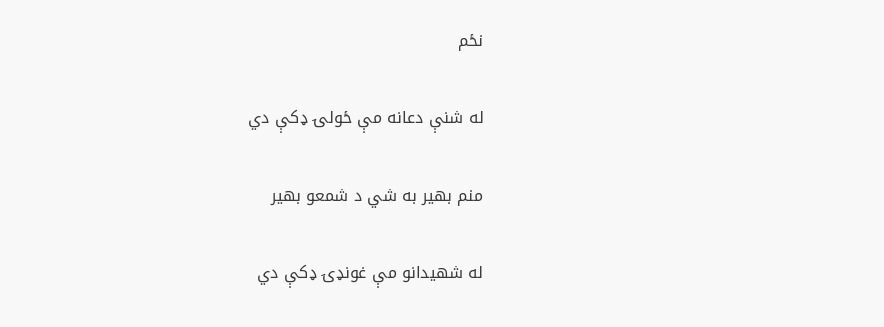نځم

له شنې دعانه مې ځولۍ ډکې دي

منم بهیر به شي د شمعو بهیر

له شهیدانو مې غونډۍ ډکې دي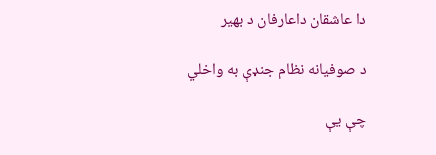دا عاشقان داعارفان د بهیر

د صوفیانه نظام جنډې به واخلي

چې یې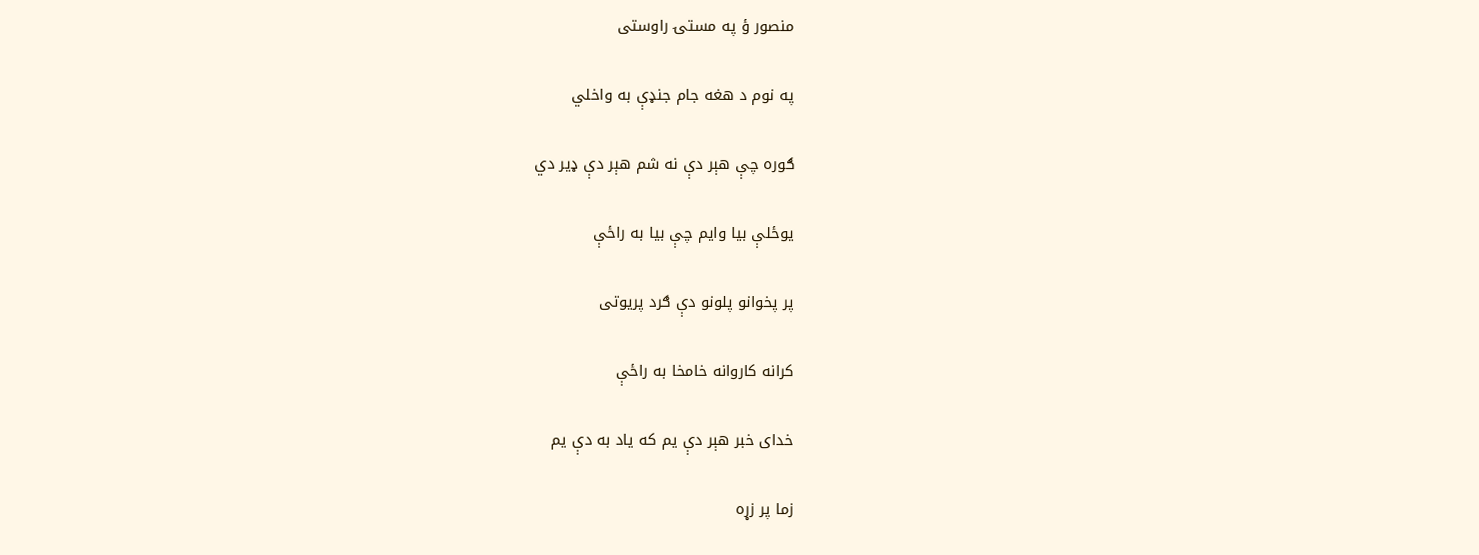منصور ؤ په مستۍ راوستی

په نوم د هغه جام جنډې به واخلي

ګوره چې هېر دې نه شم هېر دې ډیر دي

یوځلې بیا وایم چې بیا به راځې

پر پخوانو پلونو دې ګرد پریوتی

کرانه کاروانه خامخا به راځې

خدای خبر هېر دې یم که یاد به دې یم

زما پر زړه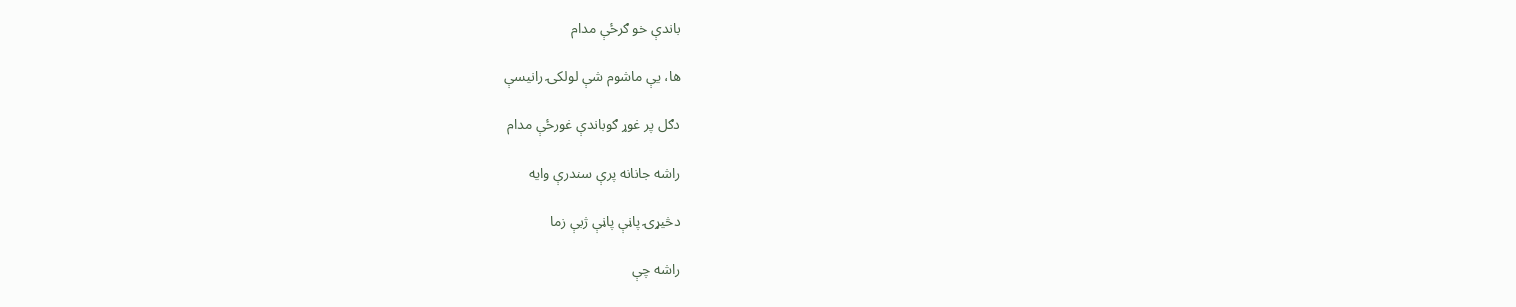باندې خو ګرځې مدام

ها، یې ماشوم شې لولکۍ رانیسې

دګل پر غوړ ګوباندې غورځې مدام

راشه جانانه پرې سندرې وایه

دڅیړۍ پاڼې پاڼې ژبې زما

راشه چې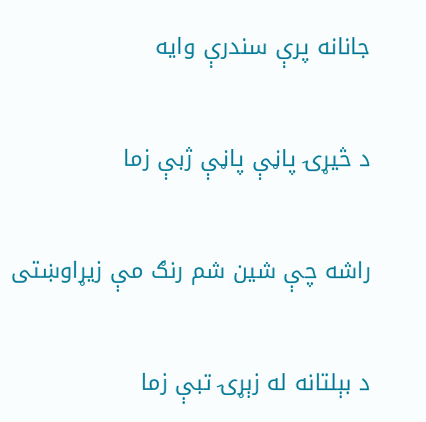جانانه پرې سندرې وایه

د څیړۍ پاڼې پاڼې ژبې زما

راشه چې شین شم رنګ مې زیړاوښتی

د بېلتانه له زېړۍ تبې زما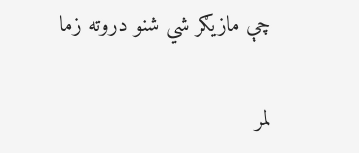چې مازیګر شي شنو دروته زما

لمر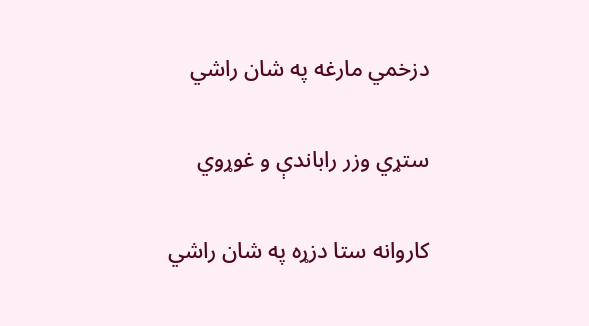دزخمي مارغه په شان راشي

ستړي وزر راباندې و غوړوي

کاروانه ستا دزړه په شان راشي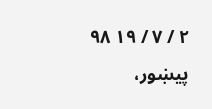۲ / ۷ / ۱۹ ۹۸    پیښور،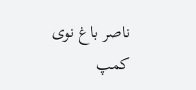ناصر باغ نوی کمپ